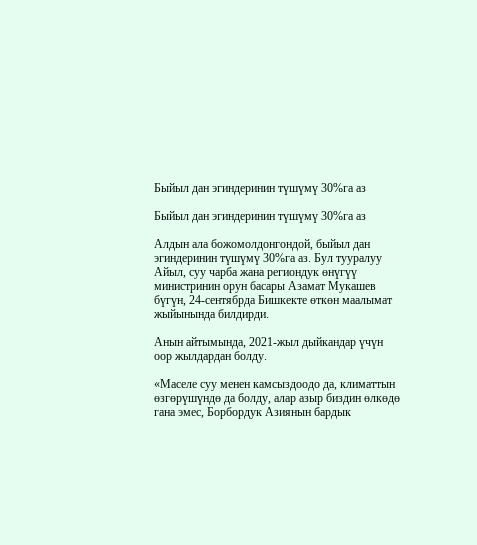Быйыл дан эгиндеринин түшүмү 30%га аз

Быйыл дан эгиндеринин түшүмү 30%га аз

Алдын ала божомолдонгондой, быйыл дан эгиндеринин түшүмү 30%га аз. Бул тууралуу Айыл, суу чарба жана региондук өнүгүү министринин орун басары Азамат Мукашев бүгүн, 24-сентябрда Бишкекте өткөн маалымат жыйынында билдирди.

Анын айтымында, 2021-жыл дыйкандар үчүн оор жылдардан болду.

«Маселе суу менен камсыздоодо да, климаттын өзгөрүшүндө да болду, алар азыр биздин өлкөдө гана эмес, Борбордук Азиянын бардык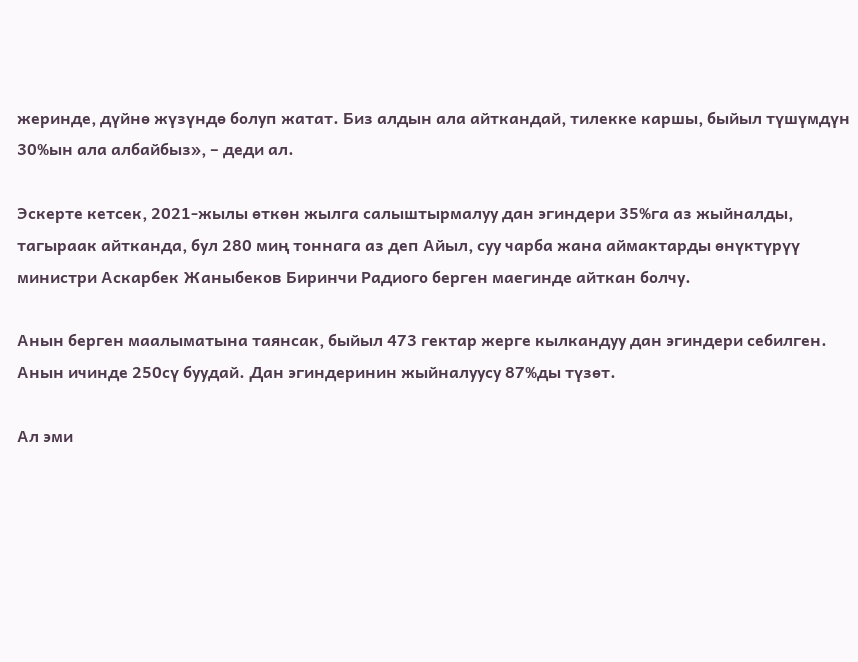жеринде, дүйнө жүзүндө болуп жатат. Биз алдын ала айткандай, тилекке каршы, быйыл түшүмдүн 30%ын ала албайбыз», – деди ал.

Эскерте кетсек, 2021-жылы өткөн жылга салыштырмалуу дан эгиндери 35%га аз жыйналды, тагыраак айтканда, бул 280 миң тоннага аз деп Айыл, суу чарба жана аймактарды өнүктүрүү министри Аскарбек Жаныбеков Биринчи Радиого берген маегинде айткан болчу.

Анын берген маалыматына таянсак, быйыл 473 гектар жерге кылкандуу дан эгиндери себилген. Анын ичинде 250сү буудай. Дан эгиндеринин жыйналуусу 87%ды түзөт.

Ал эми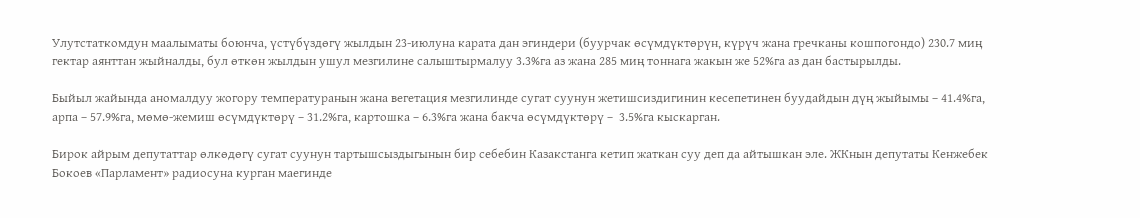Улутстаткомдун маалыматы боюнча, үстүбүздөгү жылдын 23-июлуна карата дан эгиндери (буурчак өсүмдүктөрүн, күрүч жана гречканы кошпогондо) 230.7 миң гектар аянттан жыйналды, бул өткөн жылдын ушул мезгилине салыштырмалуу 3.3%га аз жана 285 миң тоннага жакын же 52%га аз дан бастырылды.

Быйыл жайында аномалдуу жогору температуранын жана вегетация мезгилинде сугат суунун жетишсиздигинин кесепетинен буудайдын дүң жыйымы – 41.4%га, арпа – 57.9%га, мөмө-жемиш өсүмдүктөрү – 31.2%га, картошка – 6.3%га жана бакча өсүмдүктөрү –  3.5%га кыскарган.

Бирок айрым депутаттар өлкөдөгү сугат суунун тартышсыздыгынын бир себебин Казакстанга кетип жаткан суу деп да айтышкан эле. ЖКнын депутаты Кенжебек Бокоев «Парламент» радиосуна курган маегинде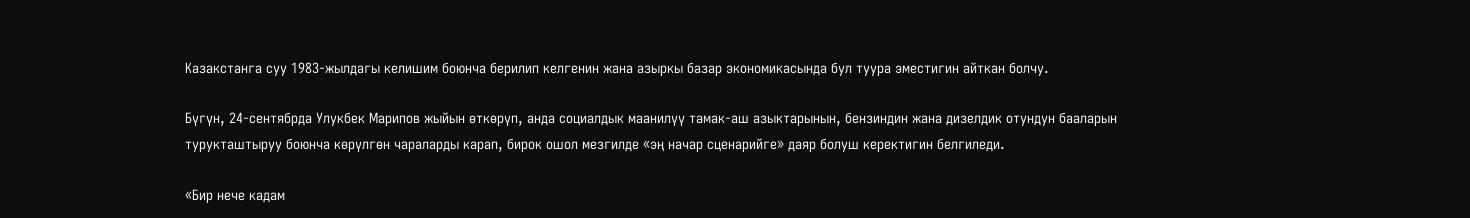Казакстанга суу 1983-жылдагы келишим боюнча берилип келгенин жана азыркы базар экономикасында бул туура эместигин айткан болчу.

Бүгүн, 24-сентябрда Улукбек Марипов жыйын өткөрүп, анда социалдык маанилүү тамак-аш азыктарынын, бензиндин жана дизелдик отундун бааларын турукташтыруу боюнча көрүлгөн чараларды карап, бирок ошол мезгилде «эң начар сценарийге» даяр болуш керектигин белгиледи.

«Бир нече кадам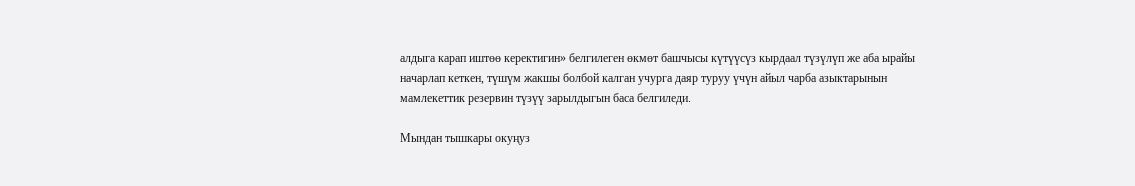алдыга карап иштөө керектигин» белгилеген өкмөт башчысы күтүүсүз кырдаал түзүлүп же аба ырайы начарлап кеткен, түшүм жакшы болбой калган учурга даяр туруу үчүн айыл чарба азыктарынын мамлекеттик резервин түзүү зарылдыгын баса белгиледи.

Мындан тышкары окуңуз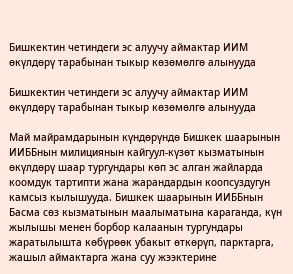Бишкектин четиндеги эс алуучу аймактар ИИМ өкүлдөрү тарабынан тыкыр көзөмөлгө алынууда

Бишкектин четиндеги эс алуучу аймактар ИИМ өкүлдөрү тарабынан тыкыр көзөмөлгө алынууда

Май майрамдарынын күндөрүндө Бишкек шаарынын ИИББнын милициянын кайгуул-күзөт кызматынын өкүлдөрү шаар тургундары көп эс алган жайларда коомдук тартипти жана жарандардын коопсуздугун камсыз кылышууда. Бишкек шаарынын ИИББнын Басма сөз кызматынын маалыматына караганда, күн жылышы менен борбор калаанын тургундары жаратылышта көбүрөөк убакыт өткөрүп, парктарга, жашыл аймактарга жана суу жээктерине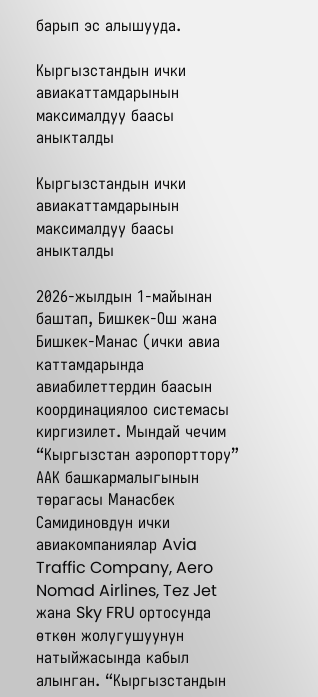барып эс алышууда.

Кыргызстандын ички авиакаттамдарынын максималдуу баасы аныкталды

Кыргызстандын ички авиакаттамдарынын максималдуу баасы аныкталды

2026-жылдын 1-майынан баштап, Бишкек-Ош жана Бишкек-Манас (ички авиа каттамдарында авиабилеттердин баасын координациялоо системасы киргизилет. Мындай чечим “Кыргызстан аэропорттору” ААК башкармалыгынын төрагасы Манасбек Самидиновдун ички авиакомпаниялар Avia Traffic Company, Aero Nomad Airlines, Tez Jet жана Sky FRU ортосунда өткөн жолугушуунун натыйжасында кабыл алынган. “Кыргызстандын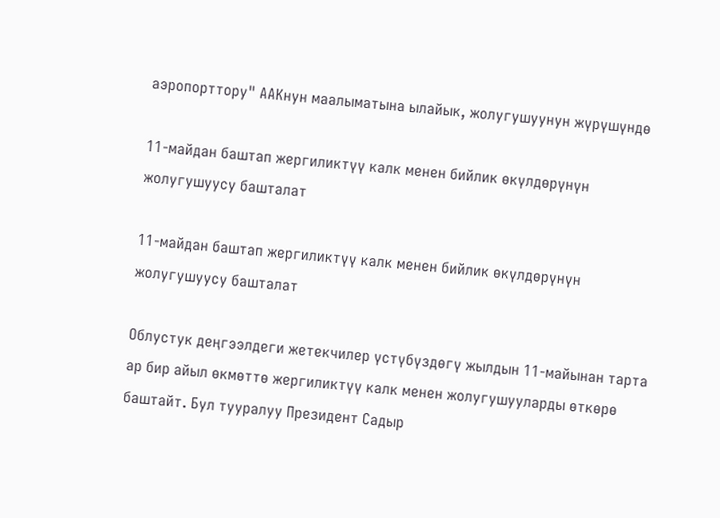аэропорттору" ААКнун маалыматына ылайык, жолугушуунун жүрүшүндө

11-майдан баштап жергиликтүү калк менен бийлик өкүлдөрүнүн жолугушуусу башталат

11-майдан баштап жергиликтүү калк менен бийлик өкүлдөрүнүн жолугушуусу башталат

Облустук деңгээлдеги жетекчилер үстүбүздөгү жылдын 11-майынан тарта ар бир айыл өкмөттө жергиликтүү калк менен жолугушууларды өткөрө баштайт. Бул тууралуу Президент Садыр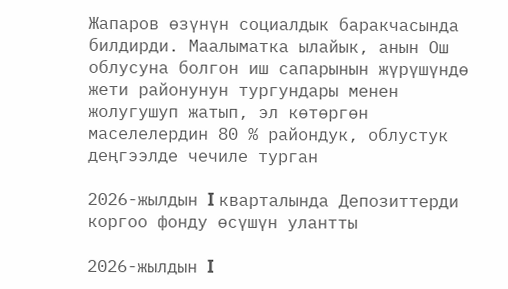Жапаров өзүнүн социалдык баракчасында билдирди. Маалыматка ылайык, анын Ош облусуна болгон иш сапарынын жүрүшүндө жети районунун тургундары менен жолугушуп жатып, эл көтөргөн маселелердин 80 % райондук, облустук деңгээлде чечиле турган

2026-жылдын I кварталында Депозиттерди коргоо фонду өсүшүн улантты

2026-жылдын I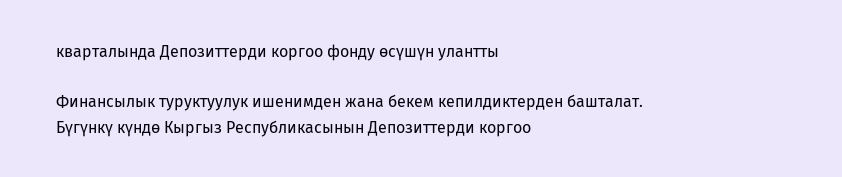кварталында Депозиттерди коргоо фонду өсүшүн улантты

Финансылык туруктуулук ишенимден жана бекем кепилдиктерден башталат. Бүгүнкү күндө Кыргыз Республикасынын Депозиттерди коргоо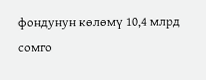фондунун көлөмү 10,4 млрд сомго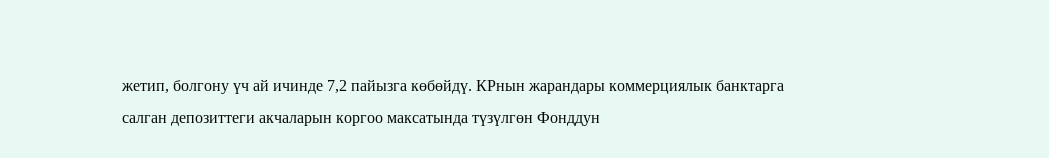жетип, болгону үч ай ичинде 7,2 пайызга көбөйдү. КРнын жарандары коммерциялык банктарга салган депозиттеги акчаларын коргоо максатында түзүлгөн Фонддун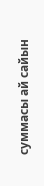суммасы ай сайын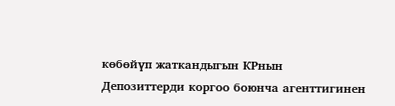көбөйүп жаткандыгын КРнын Депозиттерди коргоо боюнча агенттигинен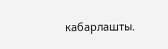кабарлашты.